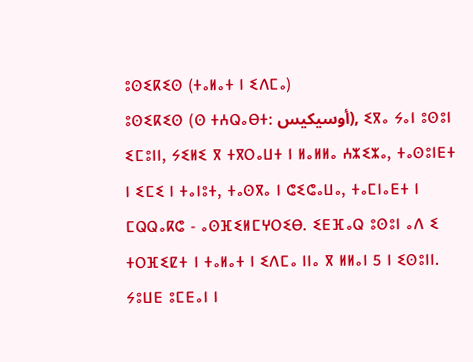ⵓⵙⵉⴽⵉⵙ (ⵜⴰⵍⴰⵜ ⵏ ⵉⴷⵎⴰ)
ⵓⵙⵉⴽⵉⵙ (ⵙ ⵜⵄⵕⴰⴱⵜ: أوسيكيس), ⵉⴳⴰ ⵢⴰⵏ ⵓⵙⵓⵏ ⵉⵎⵓⵏⵏ, ⵢⵉⵍⵉ ⴳ ⵜⴳⵔⴰⵡⵜ ⵏ ⵍⴰⵍⵍⴰ ⵄⵣⵉⵣⴰ, ⵜⴰⵙⵓⵏⴹⵜ ⵏ ⵉⵎⵉ ⵏ ⵜⴰⵏⵓⵜ, ⵜⴰⵙⴳⴰ ⵏ ⵛⵉⵛⴰⵡⴰ, ⵜⴰⵎⵏⴰⴹⵜ ⵏ ⵎⵕⵕⴰⴽⵛ - ⴰⵙⴼⵉⵍⵎⵖⵔⵉⴱ. ⵉⴹⴼⴰⵕ ⵓⵙⵓⵏ ⴰⴷ ⵉ ⵜⵔⴼⵉⵇⵜ ⵏ ⵜⴰⵍⴰⵜ ⵏ ⵉⴷⵎⴰ ⵏⵏⴰ ⴳ ⵍⵍⴰⵏ 5 ⵏ ⵉⵙⵓⵏⵏ. ⵢⵓⵡⴹ ⵓⵎⴹⴰⵏ ⵏ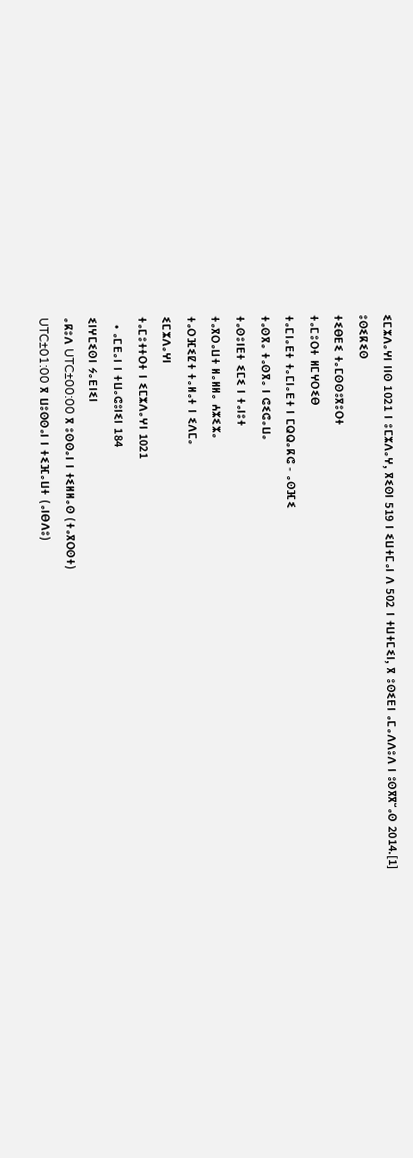ⵉⵎⵣⴷⴰⵖⵏ ⵏⵏⵙ 1021 ⵏ ⵓⵎⵣⴷⴰⵖ, ⴳⵉⵙⵏ 519 ⵏ ⵉⵡⵜⵎⴰⵏ ⴷ 502 ⵏ ⵜⵡⵜⵎⵉⵏ, ⴳ ⵓⵙⵉⴹⵏ ⴰⵎⴰⴷⴷⵓⴷ ⵏ ⵓⵙⴳⴳⵯⴰⵙ 2014.[1]
ⵓⵙⵉⴽⵉⵙ
ⵜⵉⴱⴹⵉ ⵜⴰⵎⵙⵙⵓⴳⵓⵔⵜ
ⵜⴰⵎⵓⵔⵜ ⵍⵎⵖⵔⵉⴱ
ⵜⴰⵎⵏⴰⴹⵜ ⵜⴰⵎⵏⴰⴹⵜ ⵏ ⵎⵕⵕⴰⴽⵛ - ⴰⵙⴼⵉ
ⵜⴰⵙⴳⴰ ⵜⴰⵙⴳⴰ ⵏ ⵛⵉⵛⴰⵡⴰ
ⵜⴰⵙⵓⵏⴹⵜ ⵉⵎⵉ ⵏ ⵜⴰⵏⵓⵜ
ⵜⴰⴳⵔⴰⵡⵜ ⵍⴰⵍⵍⴰ ⵄⵣⵉⵣⴰ
ⵜⴰⵔⴼⵉⵇⵜ ⵜⴰⵍⴰⵜ ⵏ ⵉⴷⵎⴰ
ⵉⵎⵣⴷⴰⵖⵏ
ⵜⴰⵎⵓⵜⵜⵔⵜ ⵏ ⵉⵎⵣⴷⴰⵖⵏ 1021
  • ⴰⵎⴹⴰⵏ ⵏ ⵜⵡⴰⵛⵓⵏⵉⵏ 184
ⵉⵏⵖⵎⵉⵙⵏ ⵢⴰⴹⵏⵉⵏ
ⴰⴽⵓⴷ UTC±00:00 ⴳ ⵓⵙⵙⴰⵏ ⵏ ⵜⵉⵍⵍⴰⵙ (ⵜⴰⴳⵔⵙⵜ)
UTC±01:00 ⴳ ⵡⵓⵙⵙⴰⵏ ⵏ ⵜⵉⴼⴰⵡⵜ (ⴰⵏⴱⴷⵓ)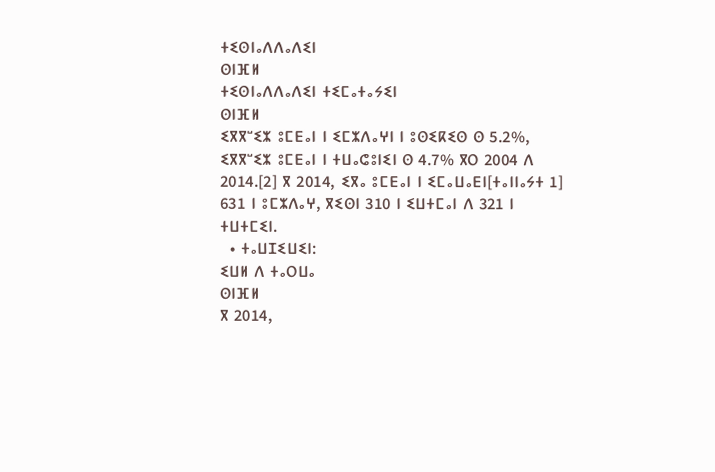ⵜⵉⵙⵏⴰⴷⴷⴰⴷⵉⵏ
ⵙⵏⴼⵍ
ⵜⵉⵙⵏⴰⴷⴷⴰⴷⵉⵏ ⵜⵉⵎⴰⵜⴰⵢⵉⵏ
ⵙⵏⴼⵍ
ⵉⴳⴳⵯⵉⵣ ⵓⵎⴹⴰⵏ ⵏ ⵉⵎⵣⴷⴰⵖⵏ ⵏ ⵓⵙⵉⴽⵉⵙ ⵙ 5.2%, ⵉⴳⴳⵯⵉⵣ ⵓⵎⴹⴰⵏ ⵏ ⵜⵡⴰⵛⵓⵏⵉⵏ ⵙ 4.7% ⴳⵔ 2004 ⴷ 2014.[2] ⴳ 2014, ⵉⴳⴰ ⵓⵎⴹⴰⵏ ⵏ ⵉⵎⴰⵡⴰⴹⵏ[ⵜⴰⵏⵏⴰⵢⵜ 1] 631 ⵏ ⵓⵎⵣⴷⴰⵖ, ⴳⵉⵙⵏ 310 ⵏ ⵉⵡⵜⵎⴰⵏ ⴷ 321 ⵏ ⵜⵡⵜⵎⵉⵏ.
  • ⵜⴰⵡⵊⵉⵡⵉⵏ:
ⵉⵡⵍ ⴷ ⵜⴰⵔⵡⴰ
ⵙⵏⴼⵍ
ⴳ 2014,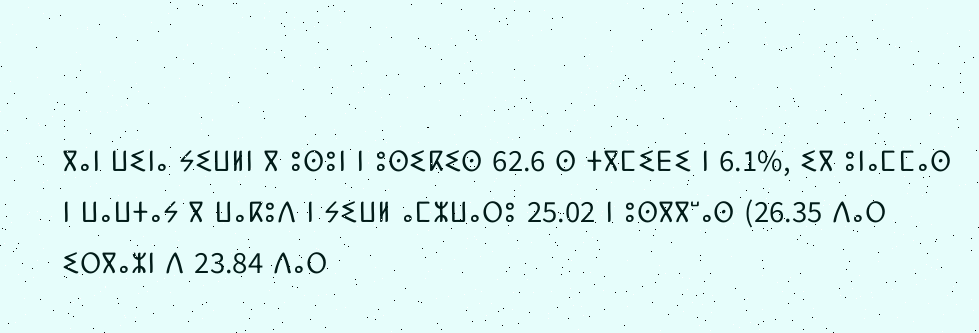ⴳⴰⵏ ⵡⵉⵏⴰ ⵢⵉⵡⵍⵏ ⴳ ⵓⵙⵓⵏ ⵏ ⵓⵙⵉⴽⵉⵙ 62.6 ⵙ ⵜⴳⵎⵉⴹⵉ ⵏ 6.1%, ⵉⴳ ⵓⵏⴰⵎⵎⴰⵙ ⵏ ⵡⴰⵡⵜⴰⵢ ⴳ ⵡⴰⴽⵓⴷ ⵏ ⵢⵉⵡⵍ ⴰⵎⵣⵡⴰⵔⵓ 25.02 ⵏ ⵓⵙⴳⴳⵯⴰⵙ (26.35 ⴷⴰⵔ ⵉⵔⴳⴰⵣⵏ ⴷ 23.84 ⴷⴰⵔ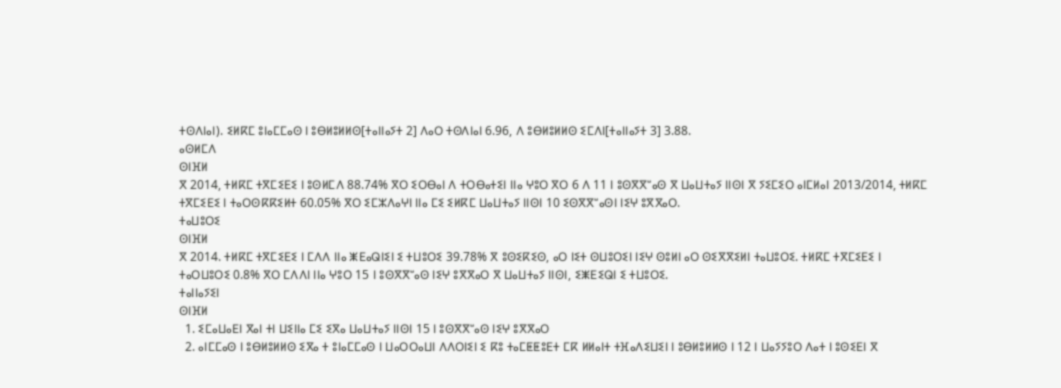ⵜⵙⴷⵏⴰⵏ). ⵉⵍⴽⵎ ⵓⵏⴰⵎⵎⴰⵙ ⵏ ⵓⴱⵍⵓⵍⵍⵙ[ⵜⴰⵏⵏⴰⵢⵜ 2] ⴷⴰⵔ ⵜⵙⴷⵏⴰⵏ 6.96, ⴷ ⵓⴱⵍⵓⵍⵍⵙ ⵉⵎⴷⵏ[ⵜⴰⵏⵏⴰⵢⵜ 3] 3.88.
ⴰⵙⵍⵎⴷ
ⵙⵏⴼⵍ
ⴳ 2014, ⵜⵍⴽⵎ ⵜⴳⵎⵉⴹⵉ ⵏ ⵓⵙⵍⵎⴷ 88.74% ⴳⵔ ⵉⵔⴱⴰⵏ ⴷ ⵜⵔⴱⴰⵜⵉⵏ ⵏⵏⴰ ⵖⵓⵔ ⴳⵔ 6 ⴷ 11 ⵏ ⵓⵙⴳⴳⵯⴰⵙ ⴳ ⵡⴰⵡⵜⴰⵢ ⵏⵏⵙⵏ ⴳ ⵢⵉⵎⵉⵔ ⴰⵏⵎⵍⴰⵏ 2013/2014, ⵜⵍⴽⵎ ⵜⴳⵎⵉⴹⵉ ⵏ ⵜⴰⵔⵙⴽⴽⵉⵍⵜ 60.05% ⴳⵔ ⵉⵎⵣⴷⴰⵖⵏ ⵏⵏⴰ ⵎⵉ ⵉⵍⴽⵎ ⵡⴰⵡⵜⴰⵢ ⵏⵏⵙⵏ 10 ⵉⵙⴳⴳⵯⴰⵙⵏ ⵏⵉⵖ ⵓⴳⴳⴰⵔ.
ⵜⴰⵡⵓⵔⵉ
ⵙⵏⴼⵍ
ⴳ 2014. ⵜⵍⴽⵎ ⵜⴳⵎⵉⴹⵉ ⵏ ⵎⴷⴷ ⵏⵏⴰ ⵥⴹⴰⵕⵏⵉⵏ ⵉ ⵜⵡⵓⵔⵉ 39.78% ⴳ ⵓⵙⵉⴽⵉⵙ, ⴰⵔ ⵏⵉⵜ ⵙⵡⵓⵔⵉⵏ ⵏⵉⵖ ⵙⵓⵍⵏ ⴰⵔ ⵙⵉⴳⴳⵉⵍⵏ ⵜⴰⵡⵓⵔⵉ. ⵜⵍⴽⵎ ⵜⴳⵎⵉⴹⵉ ⵏ ⵜⴰⵔⵡⵓⵔⵉ 0.8% ⴳⵔ ⵎⴷⴷⵏ ⵏⵏⴰ ⵖⵓⵔ 15 ⵏ ⵓⵙⴳⴳⵯⴰⵙ ⵏⵉⵖ ⵓⴳⴳⴰⵔ ⴳ ⵡⴰⵡⵜⴰⵢ ⵏⵏⵙⵏ, ⵉⵥⴹⵉⵕⵏ ⵉ ⵜⵡⵓⵔⵉ.
ⵜⴰⵏⵏⴰⵢⵉⵏ
ⵙⵏⴼⵍ
  1. ⵉⵎⴰⵡⴰⴹⵏ ⴳⴰⵏ ⵜⵏ ⵡⵉⵏⵏⴰ ⵎⵉ ⵉⴳⴰ ⵡⴰⵡⵜⴰⵢ ⵏⵏⵙⵏ 15 ⵏ ⵓⵙⴳⴳⵯⴰⵙ ⵏⵉⵖ ⵓⴳⴳⴰⵔ
  2. ⴰⵏⵎⵎⴰⵙ ⵏ ⵓⴱⵍⵓⵍⵍⵙ ⵉⴳⴰ ⵜ ⵓⵏⴰⵎⵎⴰⵙ ⵏ ⵡⴰⵔⵔⴰⵡⵏ ⴷⴷⵔⵏⵉⵏ ⵉ ⴽⵓ ⵜⴰⵎⵟⵟⵓⴹⵜ ⵎⴽ ⵍⵍⴰⵏⵜ ⵜⴼⴰⴷⵉⵡⵉⵏ ⵏ ⵓⴱⵍⵓⵍⵍⵙ ⵏ 12 ⵏ ⵡⴰⵢⵢⵓⵔ ⴷⴰⵜ ⵏ ⵓⵙⵉⴹⵏ ⴳ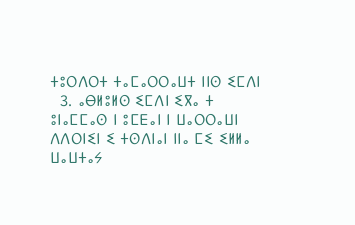ⵜⵓⵔⴷⵔⵜ ⵜⴰⵎⴰⵔⵔⴰⵡⵜ ⵏⵏⵙ ⵉⵎⴷⵏ
  3. ⴰⴱⵍⵓⵍⵙ ⵉⵎⴷⵏ ⵉⴳⴰ ⵜ ⵓⵏⴰⵎⵎⴰⵙ ⵏ ⵓⵎⴹⴰⵏ ⵏ ⵡⴰⵔⵔⴰⵡⵏ ⴷⴷⵔⵏⵉⵏ ⵉ ⵜⵙⴷⵏⴰⵏ ⵏⵏⴰ ⵎⵉ ⵉⵍⵍⴰ ⵡⴰⵡⵜⴰⵢ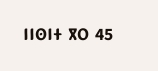ⵏⵏⵙⵏⵜ ⴳⵔ 45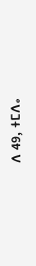ⴷ 49, ⵜⵎⴷⴰ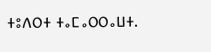ⵜⵓⴷⵔⵜ ⵜⴰⵎⴰⵔⵔⴰⵡⵜ.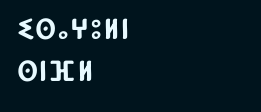ⵉⵙⴰⵖⵓⵍⵏ
ⵙⵏⴼⵍ